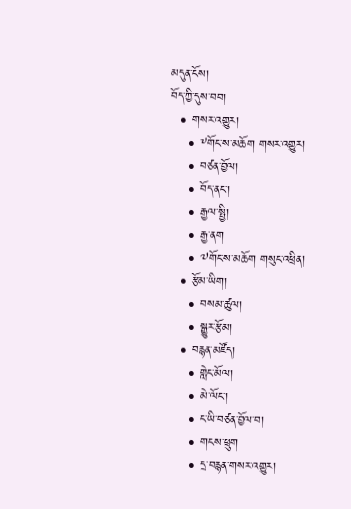མདུན་ངོས།
བོད་ཀྱི་དུས་བབ།
  • གསར་འགྱུར།
    • ༸གོང་ས་མཆོག གསར་འགྱུར།
    • བཙན་བྱོལ།
    • བོད་ནང་།
    • རྒྱལ་སྤྱི།
    • རྒྱ་ནག
    • ༧གོང་ས་མཆོག གསུང་འཕྲིན།
  • རྩོམ་ཡིག།
    • བསམ་ཚུལ།
    • སྒྱུར་རྩོམ།
  • བརྙན་མཛོད།
    • གླེང་མོལ།
    • མེ་ལོང་།
    • ང་ཡི་བཙན་བྱོལ་བ།
    • གངས་ཕྲུག
    • དྲ་བརྙན་གསར་འགྱུར།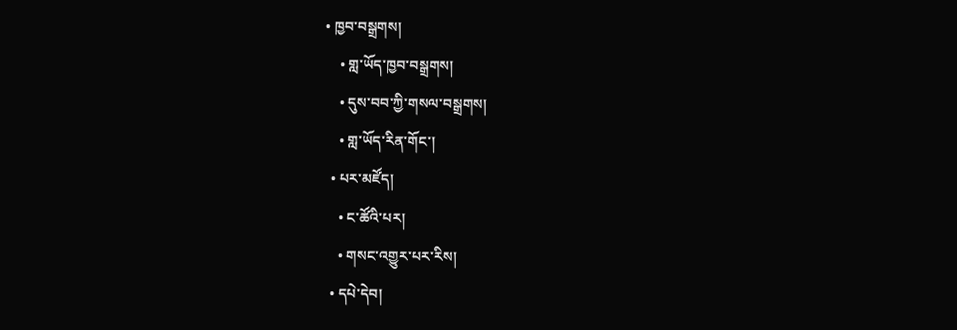• ཁྱབ་བསྒྲགས།
    • གླ་ཡོད་ཁྱབ་བསྒྲགས།
    • དུས་བབ་ཀྱི་གསལ་བསྒྲགས།
    • གླ་ཡོད་རིན་གོང་།
  • པར་མཛོད།
    • ང་ཚོའི་པར།
    • གསང་འགྱུར་པར་རིས།
  • དཔེ་དེབ།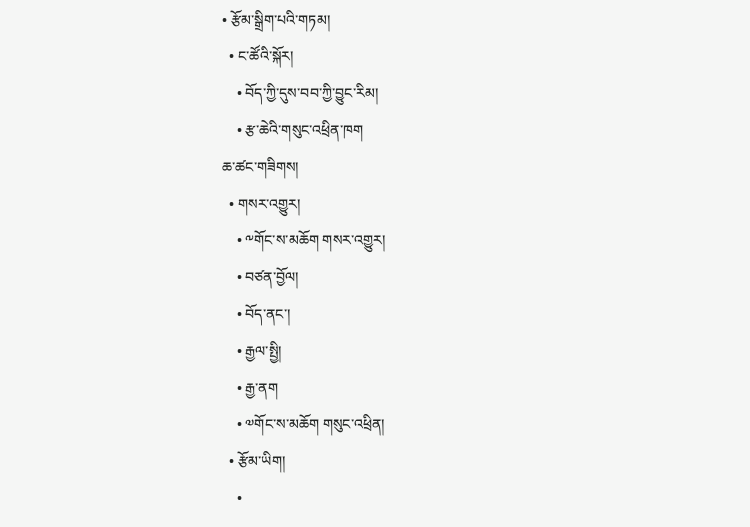• རྩོམ་སྒྲིག་པའི་གཏམ།
  • ང་ཚོའི་སྐོར།
    • བོད་ཀྱི་དུས་བབ་ཀྱི་བྱུང་རིམ།
    • རྩ་ཆེའི་གསུང་འཕྲིན་ཁག
ཆ་ཚང་གཟིགས།
  • གསར་འགྱུར།
    • ༸གོང་ས་མཆོག གསར་འགྱུར།
    • བཙན་བྱོལ།
    • བོད་ནང་།
    • རྒྱལ་སྤྱི།
    • རྒྱ་ནག
    • ༧གོང་ས་མཆོག གསུང་འཕྲིན།
  • རྩོམ་ཡིག།
    •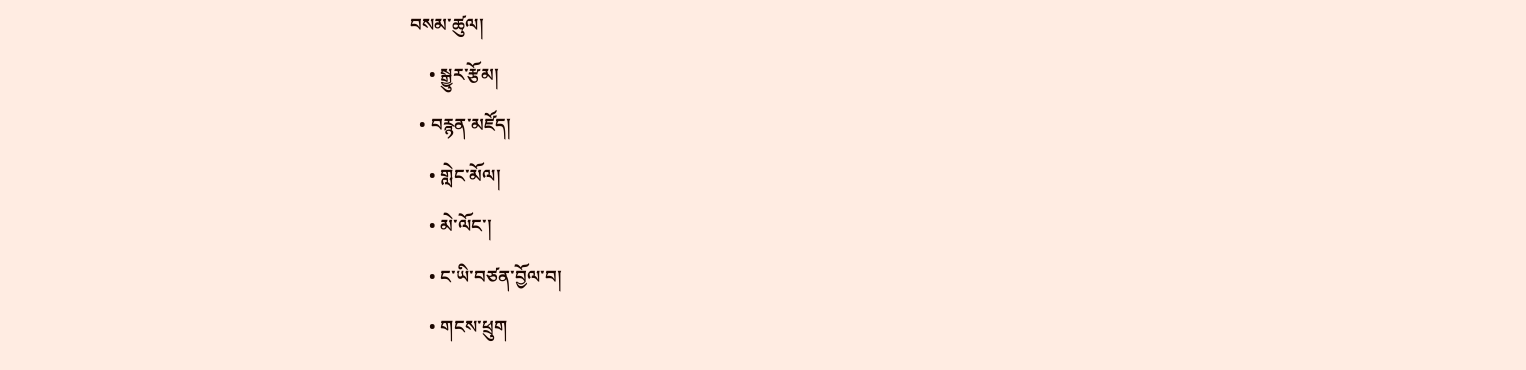བསམ་ཚུལ།
    • སྒྱུར་རྩོམ།
  • བརྙན་མཛོད།
    • གླེང་མོལ།
    • མེ་ལོང་།
    • ང་ཡི་བཙན་བྱོལ་བ།
    • གངས་ཕྲུག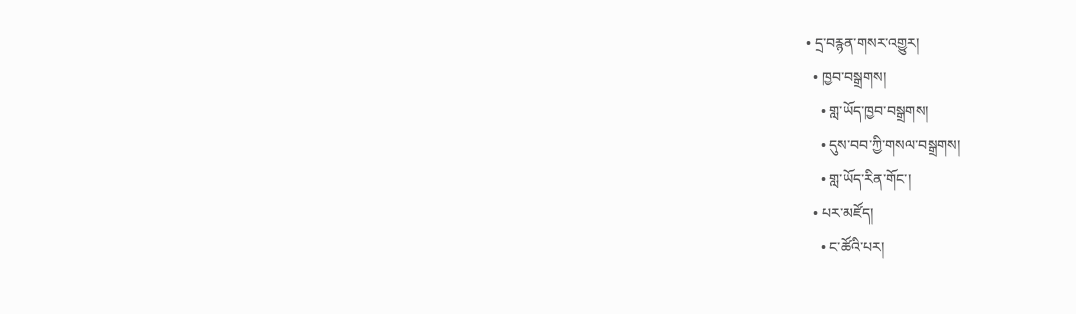• དྲ་བརྙན་གསར་འགྱུར།
  • ཁྱབ་བསྒྲགས།
    • གླ་ཡོད་ཁྱབ་བསྒྲགས།
    • དུས་བབ་ཀྱི་གསལ་བསྒྲགས།
    • གླ་ཡོད་རིན་གོང་།
  • པར་མཛོད།
    • ང་ཚོའི་པར།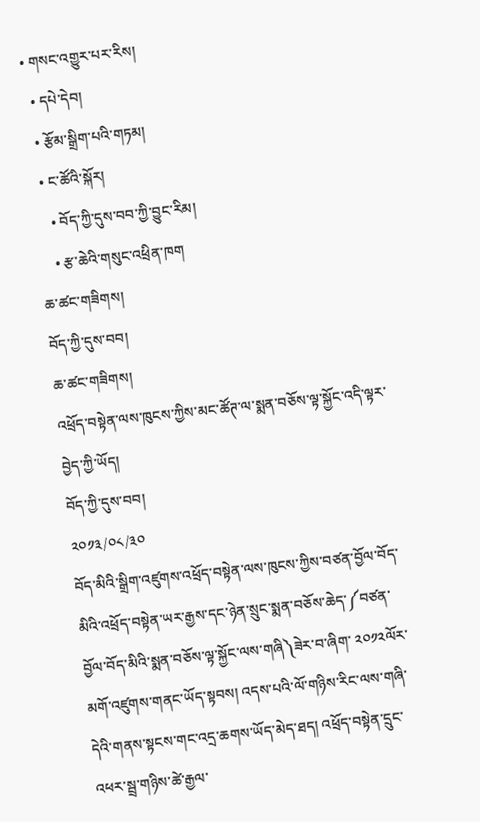• གསང་འགྱུར་པར་རིས།
  • དཔེ་དེབ།
  • རྩོམ་སྒྲིག་པའི་གཏམ།
  • ང་ཚོའི་སྐོར།
    • བོད་ཀྱི་དུས་བབ་ཀྱི་བྱུང་རིམ།
    • རྩ་ཆེའི་གསུང་འཕྲིན་ཁག
ཆ་ཚང་གཟིགས།
བོད་ཀྱི་དུས་བབ།
ཆ་ཚང་གཟིགས།
འཕྲོད་བསྟེན་ལས་ཁུངས་ཀྱིས་མང་ཚོཊ་ལ་སྨན་བཅོས་ལྟ་སྐྱོང་འདི་ལྟར་བྱེད་ཀྱི་ཡོད།
བོད་ཀྱི་དུས་བབ།
༢༠༡༣/༠༨/༣༠
བོད་མིའི་སྒྲིག་འཛུགས་འཕྲོད་བསྟེན་ལས་ཁུངས་ཀྱིས་བཙན་བྱོལ་བོད་མིའི་འཕྲོད་བསྟེན་ཡར་རྒྱས་དང་ཉེན་སྲུང་སྨན་བཅོས་ཆེད་༼བཙན་བྱོལ་བོད་མིའི་སྨན་བཅོས་ལྟ་སྐྱོང་ལས་གཞི༽ཟེར་བ་ཞིག་ ༢༠༡༢ལོར་མགོ་འཛུགས་གནང་ཡོད་སྟབས། འདས་པའི་ལོ་གཉིས་རིང་ལས་གཞི་དེའི་གནས་སྟངས་གང་འདྲ་ཆགས་ཡོད་མེད་ཐད། འཕྲོད་བསྟེན་དྲུང་འཕར་སྦྲ་གཉིས་ཚེ་རྒྱལ་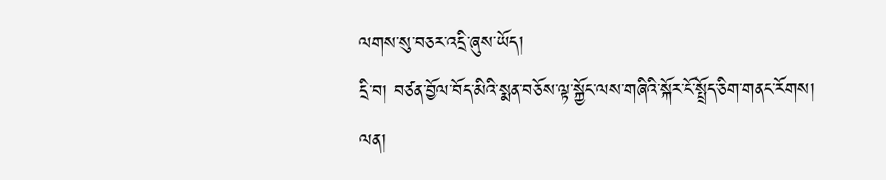ལགས་སུ་བཅར་འདྲི་ཞུས་ཡོད།
དྲི་བ། བཙན་བྱོལ་བོད་མིའི་སྨན་བཅོས་ལྟ་སྐྱོང་ལས་གཞིའི་སྐོར་ངོ་སྤྲོད་ཅིག་གནང་རོགས།
ལན།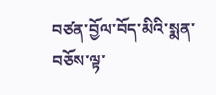བཙན་བྱོལ་བོད་མིའི་སྨན་བཅོས་ལྟ་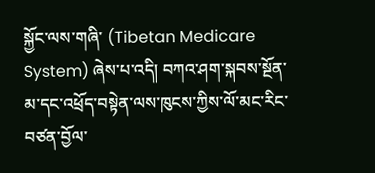སྐྱོང་ལས་གཞི་ (Tibetan Medicare System) ཞེས་པ་འདི། བཀའ་ཤག་སྐབས་སྔོན་མ་དང་འཕྲོད་བསྟེན་ལས་ཁུངས་ཀྱིས་ལོ་མང་རིང་བཙན་བྱོལ་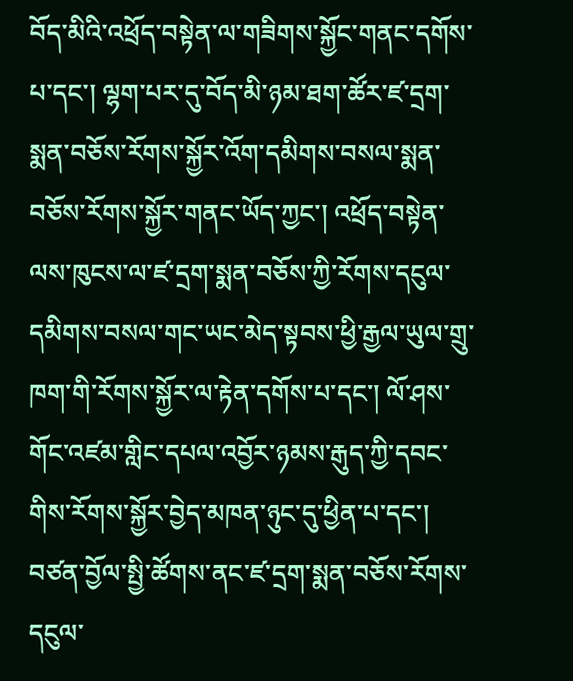བོད་མིའི་འཕྲོད་བསྟེན་ལ་གཟིགས་སྐྱོང་གནང་དགོས་པ་དང་། ལྷག་པར་དུ་བོད་མི་ཉམ་ཐག་ཚོར་ཛ་དྲག་སྨན་བཅོས་རོགས་སྐྱོར་འོག་དམིགས་བསལ་སྨན་བཅོས་རོགས་སྐྱོར་གནང་ཡོད་ཀྱང་། འཕྲོད་བསྟེན་ལས་ཁུངས་ལ་ཛ་དྲག་སྨན་བཅོས་ཀྱི་རོགས་དངུལ་དམིགས་བསལ་གང་ཡང་མེད་སྟབས་ཕྱི་རྒྱལ་ཡུལ་གྲུ་ཁག་གི་རོགས་སྐྱོར་ལ་རྟེན་དགོས་པ་དང་། ལོ་ཤས་གོང་འཛམ་གླིང་དཔལ་འབྱོར་ཉམས་རྒུད་ཀྱི་དབང་གིས་རོགས་སྐྱོར་བྱེད་མཁན་ཉུང་དུ་ཕྱིན་པ་དང་། བཙན་བྱོལ་སྤྱི་ཚོགས་ནང་ཛ་དྲག་སྨན་བཅོས་རོགས་དངུལ་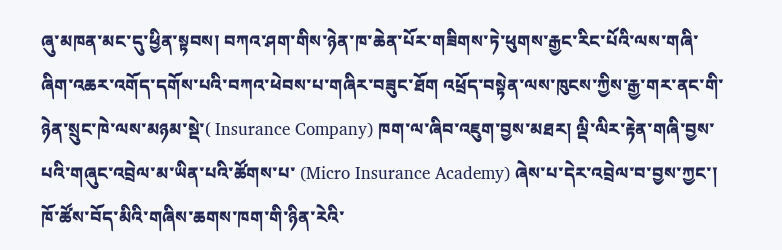ཞུ་མཁན་མང་དུ་ཕྱིན་སྟབས། བཀའ་ཤག་གིས་ཉེན་ཁ་ཆེན་པོར་གཟིགས་ཏེ་ཕུགས་རྒྱང་རིང་པོའི་ལས་གཞི་ཞིག་འཆར་འགོད་དགོས་པའི་བཀའ་ཕེབས་པ་གཞིར་བཟུང་ཐོག འཕྲོད་བསྟེན་ལས་ཁུངས་ཀྱིས་རྒྱ་གར་ནང་གི་ཉེན་སྲུང་ཁེ་ལས་མཉམ་སྡེ་( Insurance Company) ཁག་ལ་ཞིབ་འཇུག་བྱས་མཐར། ལྡི་ལིར་རྟེན་གཞི་བྱས་པའི་གཞུང་འབྲེལ་མ་ཡིན་པའི་ཚོགས་པ་ (Micro Insurance Academy) ཞེས་པ་དེར་འབྲེལ་བ་བྱས་ཀྱང་། ཁོ་ཚོས་བོད་མིའི་གཞིས་ཆགས་ཁག་གི་ཉིན་རེའི་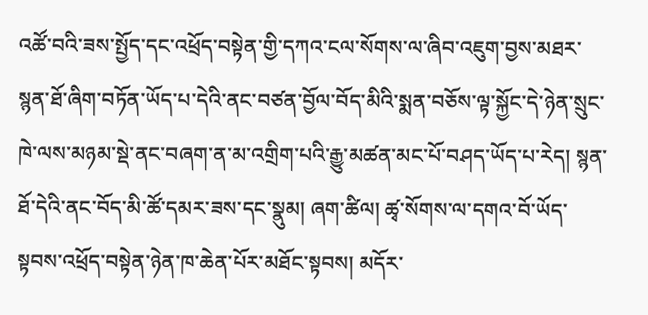འཚོ་བའི་ཟས་སྤྱོད་དང་འཕྲོད་བསྟེན་གྱི་དཀའ་ངལ་སོགས་ལ་ཞིབ་འཇུག་བྱས་མཐཪ་སྙན་ཐོ་ཞིག་བཏོན་ཡོད་པ་དེའི་ནང་བཙན་བྱོལ་བོད་མིའི་སྨན་བཅོས་ལྟ་སྐྱོང་དེ་ཉེན་སྲུང་ཁེ་ལས་མཉམ་སྡེ་ནང་བཞག་ན་མ་འགྲིག་པའི་རྒྱུ་མཚན་མང་པོ་བཤད་ཡོད་པ་རེད། སྙན་ཐོ་དེའི་ནང་བོད་མི་ཚོ་དམར་ཟས་དང་སྣུམ། ཞག་ཚིལ། ཚྭ་སོགས་ལ་དགའ་བོ་ཡོད་སྟབས་འཕྲོད་བསྟེན་ཉེན་ཁ་ཆེན་པོར་མཐོང་སྟབས། མདོར་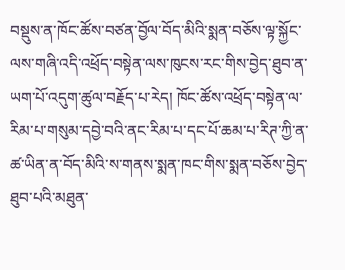བསྡུས་ན་ཁོང་ཚོས་བཙན་བྱོལ་བོད་མིའི་སྨན་བཅོས་ལྟ་སྐྱོང་ལས་གཞི་འདི་འཕྲོད་བསྟེན་ལས་ཁུངས་རང་གིས་བྱེད་ཐུབ་ན་ཡག་པོ་འདུག་ཚུལ་བརྗོད་པ་རེད། ཁོང་ཚོས་འཕྲོད་བསྟེན་ལ་རིམ་པ་གསུམ་དབྱེ་བའི་ནང་རིམ་པ་དང་པོ་ཆམ་པ་རིཊ་ཀྱི་ན་ཚ་ཡིན་ན་བོད་མིའི་ས་གནས་སྨན་ཁང་གིས་སྨན་བཅོས་བྱེད་ཐུབ་པའི་མཐུན་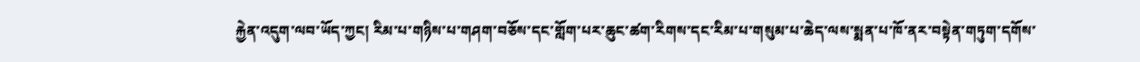རྐྱེན་འདུག་ལབ་ཡོད་ཀྱང། རིམ་པ་གཉིས་པ་གཤག་བཅོས་དང་གློག་པར་ཆུང་ཚག་རིགས་དང་རིམ་པ་གསུམ་པ་ཆེད་ལས་སྨན་པ་ཁོ་ནར་བསྟེན་གཏུག་དགོས་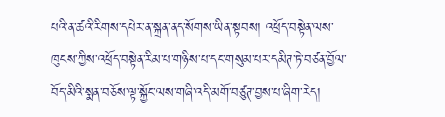པའི་ན་ཚའི་རིགས་དཔེར་ན་སྐྲན་ནད་སོགས་ཡིན་སྟབས། འཕྲོད་བསྟེན་ལས་ཁུངས་ཀྱིས་འཕྲོད་བསྟེན་རིམ་པ་གཉིས་པ་དང་གསུམ་པར་དམིཊ་ཏེ་བཙན་བྱོལ་བོད་མིའི་སྨན་བཅོས་ལྟ་སྐྱོང་ལས་གཞི་འདི་མགོ་བཙུཊ་བྱས་པ་ཞིག་རེད།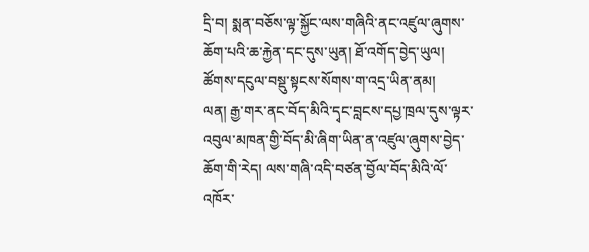དྲི་བ། སྨན་བཅོས་ལྟ་སྐྱོང་ལས་གཞིའི་ནང་འཛུལ་ཞུགས་ཆོག་པའི་ཆ་རྐྱེན་དང་དུས་ཡུན། ཐོ་འགོད་བྱེད་ཡུལ། ཚོགས་དངུལ་བསྡུ་སྟངས་སོགས་ག་འདྲ་ཡིན་ནམ།
ལན། རྒྱ་གར་ནང་བོད་མིའི་དྭང་བླངས་དཔྱ་ཁྲལ་དུས་ལྟར་འབུལ་མཁན་གྱི་བོད་མི་ཞིག་ཡིན་ན་འཛུལ་ཞུགས་བྱེད་ཆོག་གི་རེད། ལས་གཞི་འདི་བཙན་བྱོལ་བོད་མིའི་ལོ་འཁོར་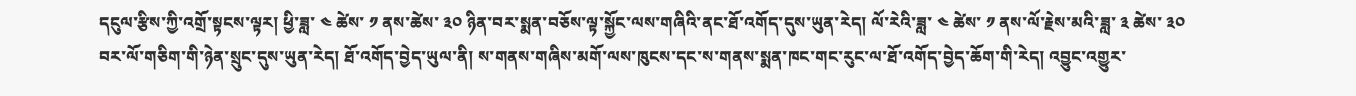དངུལ་རྩིས་ཀྱི་འགྲོ་སྟངས་ལྟར། ཕྱི་ཟླ་ ༤ ཚེས་ ༡ ནས་ཚེས་ ༣༠ ཉིན་བར་སྨན་བཅོས་ལྟ་སྐྱོང་ལས་གཞིའི་ནང་ཐོ་འགོད་དུས་ཡུན་རེད། ལོ་རེའི་ཟླ་ ༤ ཚེས་ ༡ ནས་ལོ་རྗེས་མའི་ཟླ་ ༣ ཚེས་ ༣༠ བར་ལོ་གཅིག་གི་ཉེན་སྲུང་དུས་ཡུན་རེད། ཐོ་འགོད་བྱེད་ཡུལ་ནི། ས་གནས་གཞིས་མགོ་ལས་ཁུངས་དང་ས་གནས་སྨན་ཁང་གང་རུང་ལ་ཐོ་འགོད་བྱེད་ཆོག་གི་རེད། འབྱུང་འགྱུར་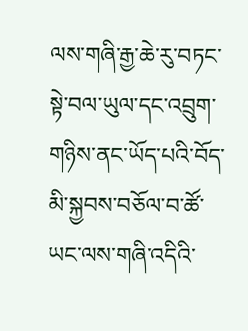ལས་གཞི་རྒྱ་ཆེ་རུ་བཏང་སྟེ་བལ་ཡུལ་དང་འབྲུག་གཉིས་ནང་ཡོད་པའི་བོད་མི་སྐྱབས་བཅོལ་བ་ཚོ་ཡང་ལས་གཞི་འདིའི་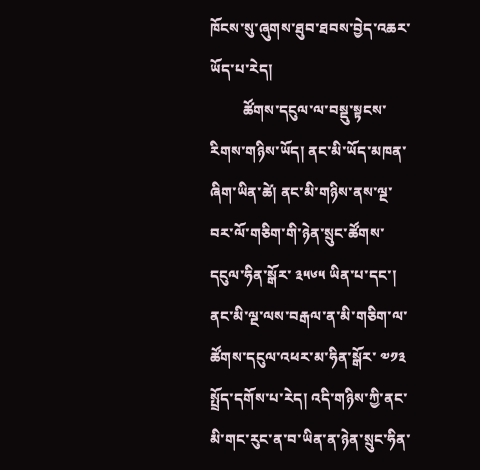ཁོངས་སུ་ཞུགས་ཐུབ་ཐབས་བྱེད་འཆར་ཡོད་པ་རེད།
         ཚོགས་དངུལ་ལ་བསྡུ་སྟངས་རིགས་གཉིས་ཡོད། ནང་མི་ཡོད་མཁན་ཞིག་ཡིན་ཚེ། ནང་མི་གཉིས་ནས་ལྔ་བར་ལོ་གཅིག་གི་ཉེན་སྲུང་ཚོགས་དངུལ་ཧིན་སྒོར་ ༣༥༦༥ ཡིན་པ་དང་། ནང་མི་ལྔ་ལས་བརྒལ་ན་མི་གཅིག་ལ་ཚོགས་དངུལ་འཕར་མ་ཧིན་སྒོར་ ༧༡༣ སྤྲོད་དགོས་པ་རེད། འདི་གཉིས་ཀྱི་ནང་མི་གང་རུང་ན་བ་ཡིན་ན་ཉེན་སྲུང་ཧིན་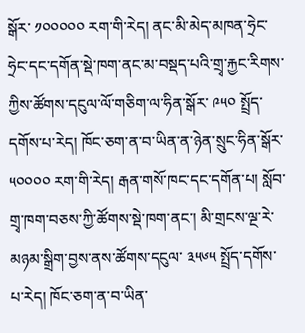སྒོར་ ༡༠༠༠༠༠ རག་གི་རེད། ནང་མི་མེད་མཁན་ཧྲེང་ཧྲེང་དང་དགོན་སྡེ་ཁག་ནང་མ་བསྡད་པའི་གྲྭ་རྐྱང་རིགས་ཀྱིས་ཚོགས་དངུལ་ལོ་གཅིག་ལ་ཧིན་སྒོར་ ༩༥༠ སྤྲོད་དགོས་པ་རེད། ཁོང་ཅག་ན་བ་ཡིན་ན་ཉེན་སྲུང་ཧིན་སྒོར་ ༥༠༠༠༠ རག་གི་རེད། རྒན་གསོ་ཁང་དང་དགོན་པ། སློབ་གྲྭ་ཁག་བཅས་ཀྱི་ཚོགས་སྡེ་ཁག་ནང་། མི་གྲངས་ལྔ་རེ་མཉམ་སྒྲིག་བྱས་ནས་ཚོགས་དངུལ་ ༣༥༦༥ སྤྲོད་དགོས་པ་རེད། ཁོང་ཅག་ན་བ་ཡིན་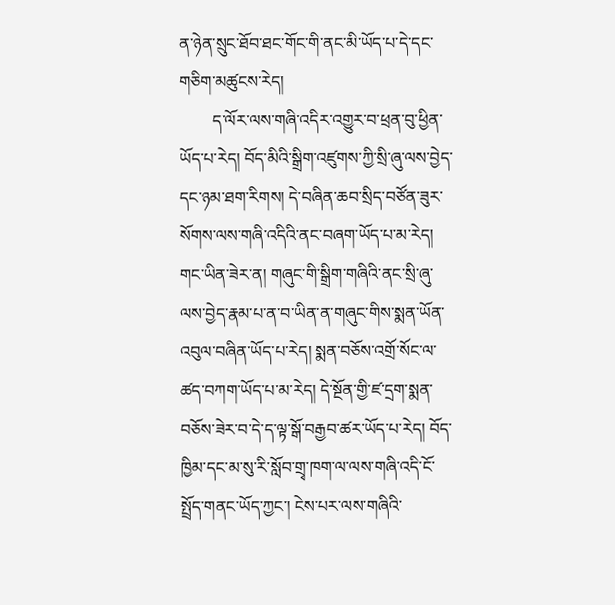ན་ཉེན་སྲུང་ཐོབ་ཐང་གོང་གི་ནང་མི་ཡོད་པ་དེ་དང་གཅིག་མཚུངས་རེད།
        ད་ལོར་ལས་གཞི་འདིར་འགྱུར་བ་ཕྲན་བུ་ཕྱིན་ཡོད་པ་རེད། བོད་མིའི་སྒྲིག་འཛུགས་ཀྱི་སྲི་ཞུ་ལས་བྱེད་དང་ཉམ་ཐག་རིགས། དེ་བཞིན་ཆབ་སྲིད་བཙོན་ཟུར་སོགས་ལས་གཞི་འདིའི་ནང་བཞག་ཡོད་པ་མ་རེད། གང་ཡིན་ཟེར་ན། གཞུང་གི་སྒྲིག་གཞིའི་ནང་སྲི་ཞུ་ལས་བྱེད་རྣམ་པ་ན་བ་ཡིན་ན་གཞུང་གིས་སྨན་ཡོན་འབུལ་བཞིན་ཡོད་པ་རེད། སྨན་བཅོས་འགྲོ་སོང་ལ་ཚད་བཀག་ཡོད་པ་མ་རེད། དེ་སྔོན་གྱི་ཛ་དྲག་སྨན་བཅོས་ཟེར་བ་དེ་ད་ལྟ་སྒོ་བརྒྱབ་ཚར་ཡོད་པ་རེད། བོད་ཁྱིམ་དང་མ་སུ་རི་སློབ་གྲྭ་ཁག་ལ་ལས་གཞི་འདི་ངོ་སྤྲོད་གནང་ཡོད་ཀྱང་། ངེས་པར་ལས་གཞིའི་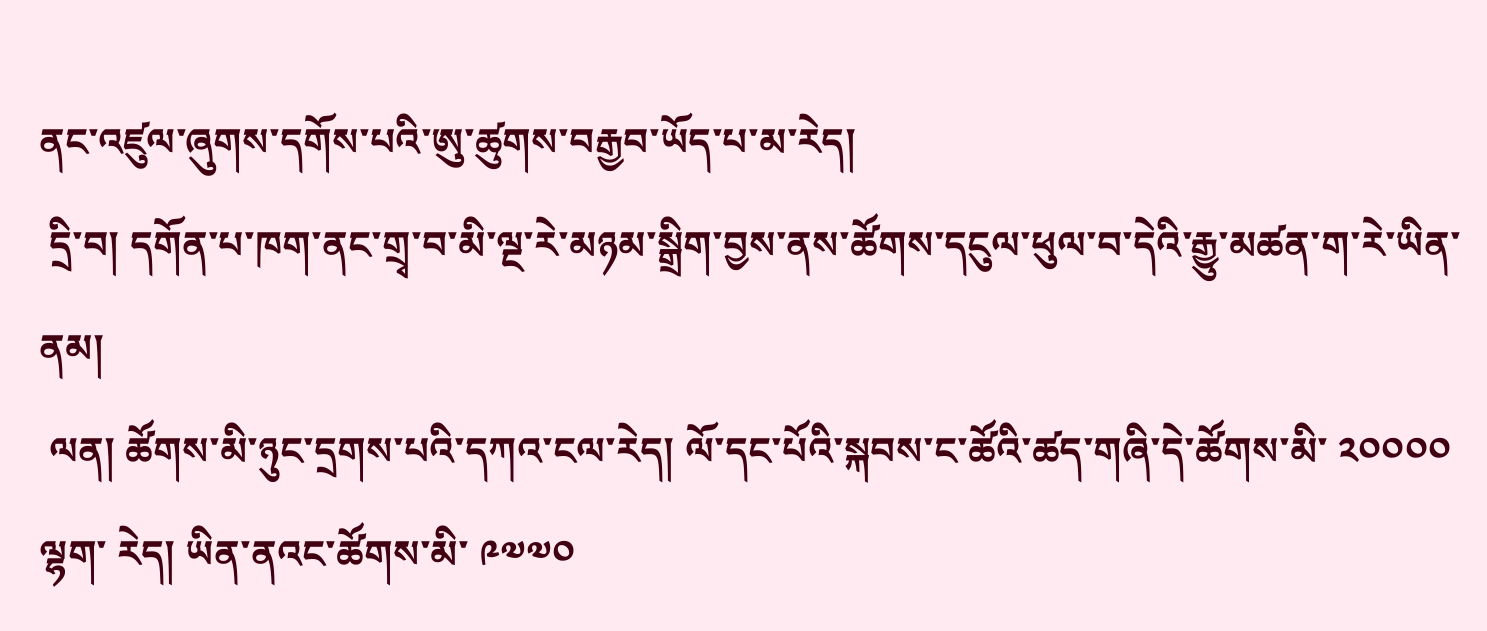ནང་འཛུལ་ཞུགས་དགོས་པའི་ཨུ་ཚུགས་བརྒྱབ་ཡོད་པ་མ་རེད།
 དྲི་བ། དགོན་པ་ཁག་ནང་གྲྭ་བ་མི་ལྔ་རེ་མཉམ་སྒྲིག་བྱས་ནས་ཚོགས་དངུལ་ཕུལ་བ་དེའི་རྒྱུ་མཚན་ག་རེ་ཡིན་ནམ།
 ལན། ཚོགས་མི་ཉུང་དྲགས་པའི་དཀའ་ངལ་རེད། ལོ་དང་པོའི་སྐབས་ང་ཚོའི་ཚད་གཞི་དེ་ཚོགས་མི་ ༢༠༠༠༠ ལྷག་ རེད། ཡིན་ནའང་ཚོགས་མི་ ༩༧༧༠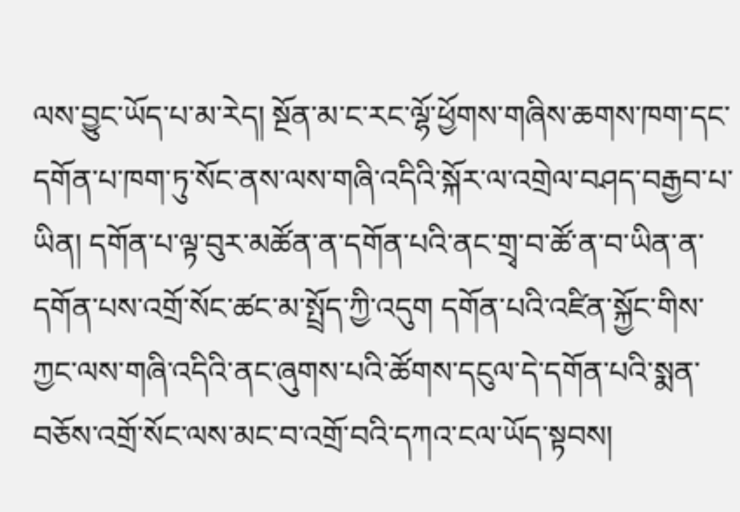ལས་བྱུང་ཡོད་པ་མ་རེད། སྔོན་མ་ང་རང་ལྷོ་ཕྱོགས་གཞིས་ཆགས་ཁག་དང་དགོན་པ་ཁག་ཏུ་སོང་ནས་ལས་གཞི་འདིའི་སྐོར་ལ་འགྲེལ་བཤད་བརྒྱབ་པ་ཡིན། དགོན་པ་ལྟ་བུར་མཚོན་ན་དགོན་པའི་ནང་གྲྭ་བ་ཚོ་ན་བ་ཡིན་ན་དགོན་པས་འགྲོ་སོང་ཚང་མ་སྤྲོད་ཀྱི་འདུག དགོན་པའི་འཛིན་སྐྱོང་གིས་ཀྱང་ལས་གཞི་འདིའི་ནང་ཞུགས་པའི་ཚོགས་དངུལ་དེ་དགོན་པའི་སྨན་བཅོས་འགྲོ་སོང་ལས་མང་བ་འགྲོ་བའི་དཀའ་ངལ་ཡོད་སྟབས།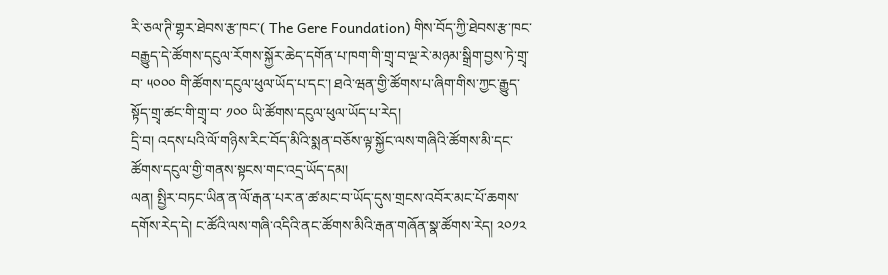རི་ཅལ་ཊི་གྷར་ཐེབས་རྩ་ཁང་( The Gere Foundation) གིས་བོད་ཀྱི་ཐེབས་རྩ་ཁང་བརྒྱུད་དེ་ཚོགས་དངུལ་རོགས་སྐྱོར་ཆེད་དགོན་པ་ཁག་གི་གྲྭ་བ་ལྔ་རེ་མཉམ་སྒྲིག་བྱས་ཏེ་གྲྭ་བ་ ༥༠༠༠ གི་ཚོགས་དངུལ་ཕུལ་ཡོད་པ་དང་། ཐའེ་ཝན་གྱི་ཚོགས་པ་ཞིག་གིས་ཀྱང་རྒྱུད་སྟོད་གྲྭ་ཚང་གི་གྲྭ་བ་ ༡༠༠ ཡི་ཚོགས་དངུལ་ཕུལ་ཡོད་པ་རེད།
དྲི་བ། འདས་པའི་ལོ་གཉིས་རིང་བོད་མིའི་སྨན་བཅོས་ལྟ་སྐྱོང་ལས་གཞིའི་ཚོགས་མི་དང་ཚོགས་དངུལ་གྱི་གནས་སྟངས་གང་འདྲ་ཡོད་དམ།
ལན། སྤྱིར་བཏང་ཡིན་ན་ལོ་རྒན་པར་ན་ཚ་མང་བ་ཡོད་དུས་གྲངས་འབོར་མང་པོ་ཆགས་དགོས་རེད་དེ། ང་ཚོའི་ལས་གཞི་འདིའི་ནང་ཚོགས་མིའི་རྒན་གཞོན་སྣ་ཚོགས་རེད། ༢༠༡༢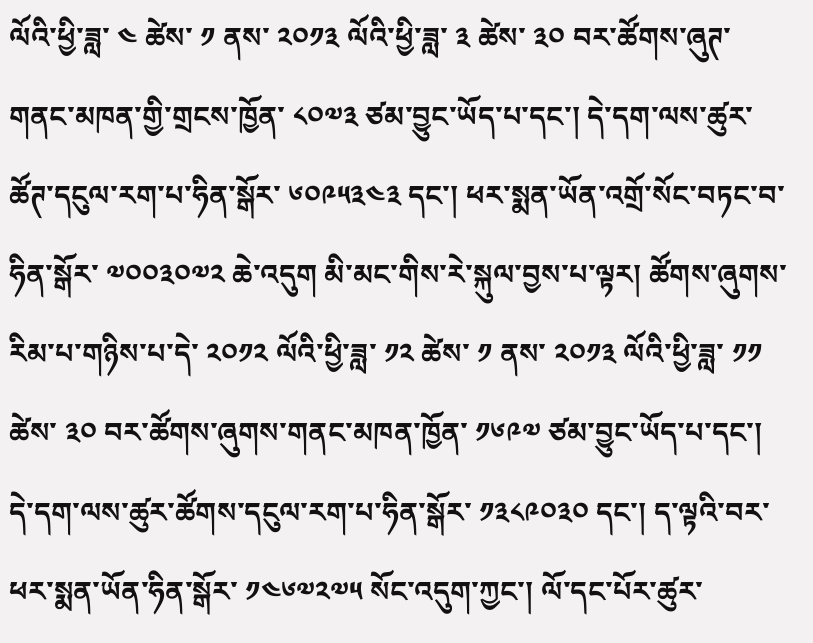ལོའི་ཕྱི་ཟླ་ ༤ ཚེས་ ༡ ནས་ ༢༠༡༣ ལོའི་ཕྱི་ཟླ་ ༣ ཚེས་ ༣༠ བར་ཚོགས་ཞུཊ་གནང་མཁན་གྱི་གྲངས་ཁྱོན་ ༨༠༧༣ ཙམ་བྱུང་ཡོད་པ་དང་། དེ་དག་ལས་ཚུར་ཚོཊ་དངུལ་རག་པ་ཧིན་སྒོར་ ༦༠༩༥༣༤༣ དང་། ཕར་སྨན་ཡོན་འགྲོ་སོང་བཏང་བ་ཧིན་སྒོར་ ༧༠༠༣༠༧༢ ཆེ་འདུག མི་མང་གིས་རེ་སྐུལ་བྱས་པ་ལྟར། ཚོགས་ཞུགས་རིམ་པ་གཉིས་པ་དེ་ ༢༠༡༢ ལོའི་ཕྱི་ཟླ་ ༡༢ ཚེས་ ༡ ནས་ ༢༠༡༣ ལོའི་ཕྱི་ཟླ་ ༡༡ ཚེས་ ༣༠ བར་ཚོགས་ཞུགས་གནང་མཁན་ཁྱོན་ ༡༦༩༧ ཙམ་བྱུང་ཡོད་པ་དང་། དེ་དག་ལས་ཚུར་ཚོགས་དངུལ་རག་པ་ཧིན་སྒོར་ ༡༣༨༩༠༣༠ དང་། ད་ལྟའི་བར་ཕར་སྨན་ཡོན་ཧིན་སྒོར་ ༡༤༦༧༢༧༥ སོང་འདུག་ཀྱང་། ལོ་དང་པོར་ཚུར་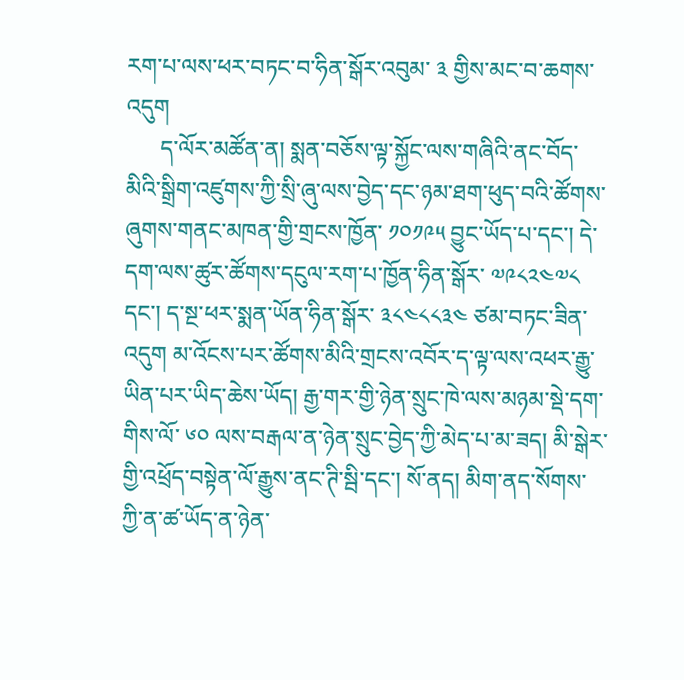རག་པ་ལས་ཕར་བཏང་བ་ཧིན་སྒོར་འབུམ་ ༣ གྱིས་མང་བ་ཆགས་འདུག
      ད་ལོར་མཚོན་ན། སྨན་བཅོས་ལྟ་སྐྱོང་ལས་གཞིའི་ནང་བོད་མིའི་སྒྲིག་འཛུགས་ཀྱི་སྲི་ཞུ་ལས་བྱེད་དང་ཉམ་ཐག་ཕུད་བའི་ཚོགས་ཞུགས་གནང་མཁན་གྱི་གྲངས་ཁྱོན་ ༡༠༡༩༥ བྱུང་ཡོད་པ་དང་། དེ་དག་ལས་ཚུར་ཚོགས་དངུལ་རག་པ་ཁྱོན་ཧིན་སྒོར་ ༧༩༨༢༤༧༨ དང་། ད་སྔ་ཕར་སྨན་ཡོན་ཧིན་སྒོར་ ༣༨༤༨༨༣༤ ཙམ་བཏང་ཟིན་འདུག མ་འོངས་པར་ཚོགས་མིའི་གྲངས་འབོར་ད་ལྟ་ལས་འཕར་རྒྱུ་ཡིན་པར་ཡིད་ཆེས་ཡོད། རྒྱ་གར་གྱི་ཉེན་སྲུང་ཁེ་ལས་མཉམ་སྡེ་དག་གིས་ལོ་ ༦༠ ལས་བརྒལ་ན་ཉེན་སྲུང་བྱེད་ཀྱི་མེད་པ་མ་ཟད། མི་སྒེར་གྱི་འཕྲོད་བསྟེན་ལོ་རྒྱུས་ནང་ཊི་སྦི་དང་། སོ་ནད། མིག་ནད་སོགས་ཀྱི་ན་ཚ་ཡོད་ན་ཉེན་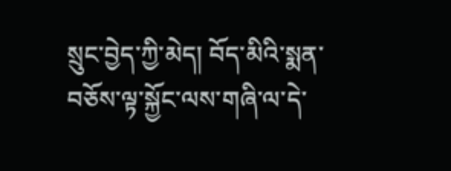སྲུང་བྱེད་ཀྱི་མེད། བོད་མིའི་སྨན་བཅོས་ལྟ་སྐྱོང་ལས་གཞི་ལ་དེ་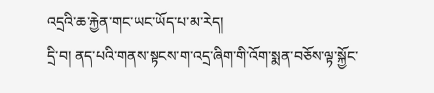འདྲའི་ཆ་རྐྱེན་གང་ཡང་ཡོད་པ་མ་རེད།
དྲི་བ། ནད་པའི་གནས་སྟངས་ག་འདྲ་ཞིག་གི་འོག་སྨན་བཅོས་ལྟ་སྐྱོང་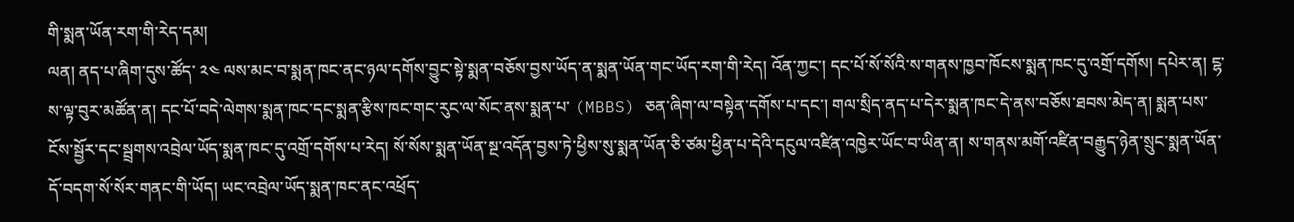གི་སྨན་ཡོན་རག་གི་རེད་དམ།
ལན། ནད་པ་ཞིག་དུས་ཚོད་ ༢༤ ལས་མང་བ་སྨན་ཁང་ནང་ཉལ་དགོས་བྱུང་སྟེ་སྨན་བཅོས་བྱས་ཡོད་ན་སྨན་ཡོན་གང་ཡོད་རག་གི་རེད། འོན་ཀྱང་། དང་པོ་སོ་སོའི་ས་གནས་ཁྱབ་ཁོངས་སྨན་ཁང་དུ་འགྲོ་དགོས། དཔེར་ན། ངྷ་ས་ལྟ་བུར་མཚོན་ན། དང་པོ་བདེ་ལེགས་སྨན་ཁང་དང་སྨན་རྩིས་ཁང་གང་རུང་ལ་སོང་ནས་སྨན་པ་ (MBBS) ཅན་ཞིག་ལ་བསྟེན་དགོས་པ་དང་། གལ་སྲིད་ནད་པ་དེར་སྨན་ཁང་དེ་ནས་བཅོས་ཐབས་མེད་ན། སྨན་པས་ངོས་སྦྱོར་དང་སྦྲགས་འབྲེལ་ཡོད་སྨན་ཁང་དུ་འགྲོ་དགོས་པ་རེད། སོ་སོས་སྨན་ཡོན་སྔ་འདོན་བྱས་ཏེ་ཕྱིས་སུ་སྨན་ཡོན་ཅི་ཙམ་ཕྱིན་པ་དེའི་དངུལ་འཛིན་འཁྱེར་ཡོང་བ་ཡིན་ན། ས་གནས་མགོ་འཛིན་བརྒྱུད་ཉེན་སྲུང་སྨན་ཡོན་དོ་བདག་སོ་སོར་གནང་གི་ཡོད། ཡང་འབྲེལ་ཡོད་སྨན་ཁང་ནང་འཕྲོད་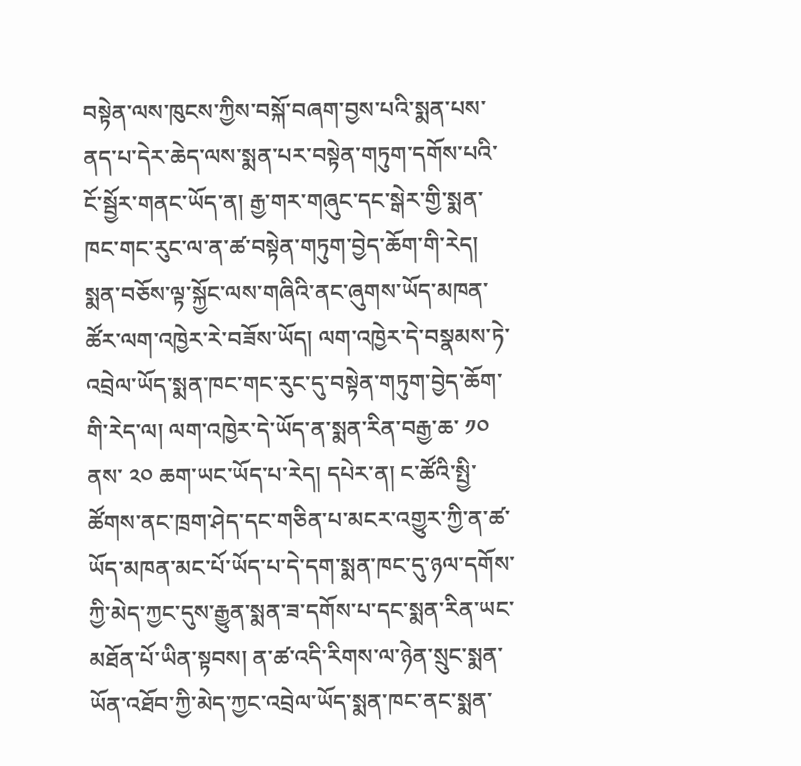བསྟེན་ལས་ཁུངས་ཀྱིས་བསྐོ་བཞག་བྱས་པའི་སྨན་པས་ནད་པ་དེར་ཆེད་ལས་སྨན་པར་བསྟེན་གཏུག་དགོས་པའི་ངོ་སྦྱོར་གནང་ཡོད་ན། རྒྱ་གར་གཞུང་དང་སྒེར་གྱི་སྨན་ཁང་གང་རུང་ལ་ན་ཚ་བསྟེན་གཏུག་བྱེད་ཆོག་གི་རེད། སྨན་བཅོས་ལྟ་སྐྱོང་ལས་གཞིའི་ནང་ཞུགས་ཡོད་མཁན་ཚོར་ལག་འཁྱེར་རེ་བཟོས་ཡོད། ལག་འཁྱེར་དེ་བསྣམས་ཏེ་འབྲེལ་ཡོད་སྨན་ཁང་གང་རུང་དུ་བསྟེན་གཏུག་བྱེད་ཆོག་གི་རེད་ལ། ལག་འཁྱེར་དེ་ཡོད་ན་སྨན་རིན་བརྒྱ་ཆ་ ༡༠ ནས་ ༢༠ ཆག་ཡང་ཡོད་པ་རེད། དཔེར་ན། ང་ཚོའི་སྤྱི་ཚོགས་ནང་ཁྲག་ཤེད་དང་གཅིན་པ་མངར་འགྱུར་ཀྱི་ན་ཚ་ཡོད་མཁན་མང་པོ་ཡོད་པ་དེ་དག་སྨན་ཁང་དུ་ཉལ་དགོས་ཀྱི་མེད་ཀྱང་དུས་རྒྱུན་སྨན་ཟ་དགོས་པ་དང་སྨན་རིན་ཡང་མཐོན་པོ་ཡིན་སྟབས། ན་ཚ་འདི་རིགས་ལ་ཉེན་སྲུང་སྨན་ཡོན་འཐོབ་ཀྱི་མེད་ཀྱང་འབྲེལ་ཡོད་སྨན་ཁང་ནང་སྨན་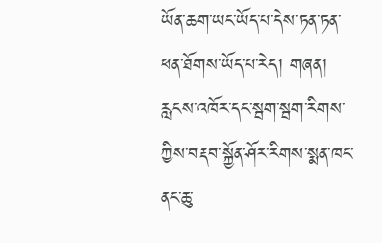ཡོན་ཆག་ཡང་ཡོད་པ་དེས་ཏན་ཏན་ཕན་ཐོགས་ཡོད་པ་རེད། གཞན། རླངས་འཁོར་དང་སྦག་སྦག་རིགས་ཀྱིས་བརྡབ་སྐྱོན་ཤོར་རིགས་སྨན་ཁང་ནང་ཆུ་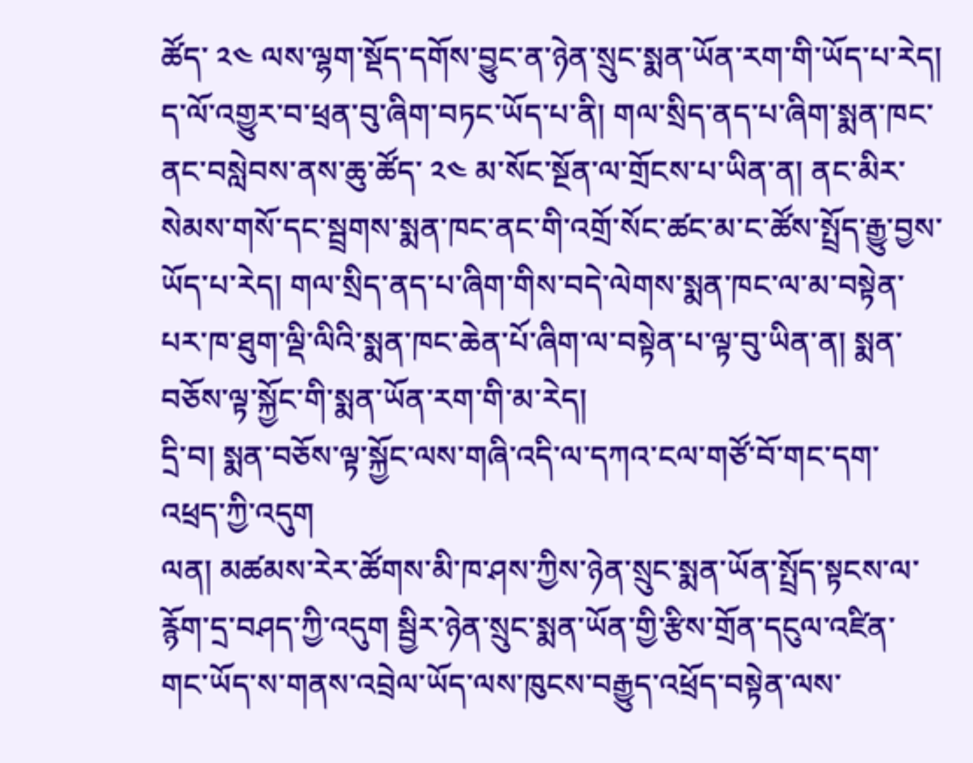ཚོད་ ༢༤ ལས་ལྷག་སྡོད་དགོས་བྱུང་ན་ཉེན་སྲུང་སྨན་ཡོན་རག་གི་ཡོད་པ་རེད། ད་ལོ་འགྱུར་བ་ཕྲན་བུ་ཞིག་བཏང་ཡོད་པ་ནི། གལ་སྲིད་ནད་པ་ཞིག་སྨན་ཁང་ནང་བསླེབས་ནས་ཆུ་ཚོད་ ༢༤ མ་སོང་སྔོན་ལ་གྲོངས་པ་ཡིན་ན། ནང་མིར་སེམས་གསོ་དང་སྦྲགས་སྨན་ཁང་ནང་གི་འགྲོ་སོང་ཚང་མ་ང་ཚོས་སྤྲོད་རྒྱུ་བྱས་ཡོད་པ་རེད། གལ་སྲིད་ནད་པ་ཞིག་གིས་བདེ་ལེགས་སྨན་ཁང་ལ་མ་བསྟེན་པར་ཁ་ཐུག་ལྡི་ལིའི་སྨན་ཁང་ཆེན་པོ་ཞིག་ལ་བསྟེན་པ་ལྟ་བུ་ཡིན་ན། སྨན་བཅོས་ལྟ་སྐྱོང་གི་སྨན་ཡོན་རག་གི་མ་རེད།
དྲི་བ། སྨན་བཅོས་ལྟ་སྐྱོང་ལས་གཞི་འདི་ལ་དཀའ་ངལ་གཙོ་བོ་གང་དག་འཕྲད་ཀྱི་འདུག
ལན། མཚམས་རེར་ཚོགས་མི་ཁ་ཤས་ཀྱིས་ཉེན་སྲུང་སྨན་ཡོན་སྤྲོད་སྟངས་ལ་རྙོག་དྲ་བཤད་ཀྱི་འདུག སྦྱིར་ཉེན་སྲུང་སྨན་ཡོན་གྱི་རྩིས་གྲོན་དངུལ་འཛིན་གང་ཡོད་ས་གནས་འབྲེལ་ཡོད་ལས་ཁུངས་བརྒྱུད་འཕྲོད་བསྟེན་ལས་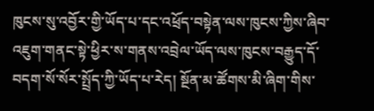ཁུངས་སུ་འབྱོར་གྱི་ཡོད་པ་དང་འཕྲོད་བསྟེན་ལས་ཁུངས་ཀྱིས་ཞིབ་འཇུག་གནང་སྟེ་ཕྱིར་ས་གནས་འབྲེལ་ཡོད་ལས་ཁུངས་བརྒྱུད་དོ་བདག་སོ་སོར་སྤྲོད་ཀྱི་ཡོད་པ་རེད། སྔོན་མ་ཚོགས་མི་ཞིག་གིས་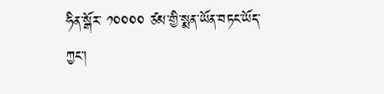ཧིན་སྒོར་ ༡༠༠༠༠ ཙམ་གྱི་སྨན་ཡོན་བཏང་ཡོད་ཀྱང་།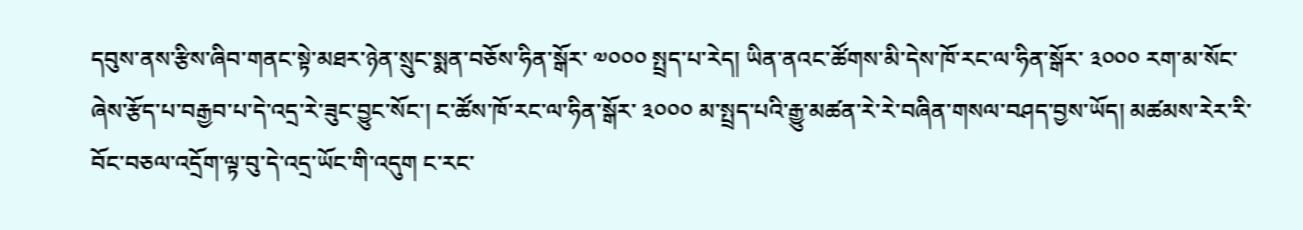དབུས་ནས་རྩིས་ཞིབ་གནང་སྟེ་མཐར་ཉེན་སྲུང་སྨན་བཅོས་ཧིན་སྒོར་ ༧༠༠༠ སྤྲད་པ་རེད། ཡིན་ནའང་ཚོགས་མི་དེས་ཁོ་རང་ལ་ཧིན་སྒོར་ ༣༠༠༠ རག་མ་སོང་ཞེས་རྩོད་པ་བརྒྱབ་པ་དེ་འདྲ་རེ་ཟུང་བྱུང་སོང་། ང་ཚོས་ཁོ་རང་ལ་ཧིན་སྒོར་ ༣༠༠༠ མ་སྤྲད་པའི་རྒྱུ་མཚན་རེ་རེ་བཞིན་གསལ་བཤད་བྱས་ཡོད། མཚམས་རེར་རི་བོང་བཅལ་འདྲོག་ལྟ་བུ་དེ་འདྲ་ཡོང་གི་འདུག ང་རང་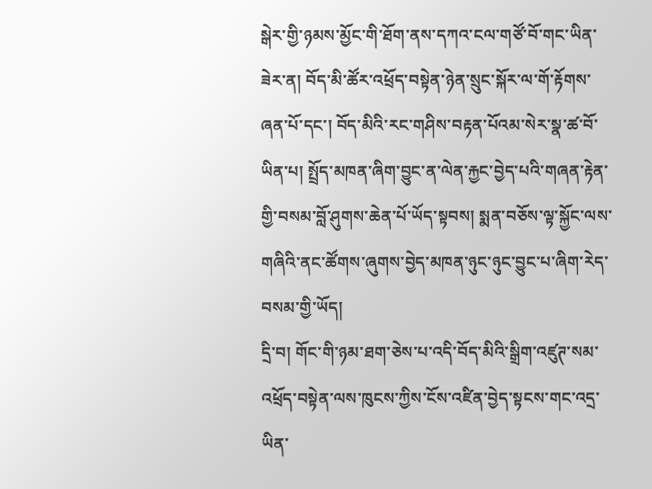སྒེར་གྱི་ཉམས་མྱོང་གི་ཐོག་ནས་དཀའ་ངལ་གཙོ་བོ་གང་ཡིན་ཟེར་ན། བོད་མི་ཚོར་འཕྲོད་བསྟེན་ཉེན་སྲུང་སྐོར་ལ་གོ་རྟོགས་ཞན་པོ་དང་། བོད་མིའི་རང་གཤིས་བརྟན་པོའམ་སེར་སྣ་ཚ་བོ་ཡིན་པ། སྤྲོད་མཁན་ཞིག་བྱུང་ན་ལེན་རྐྱང་བྱེད་པའི་གཞན་རྟེན་གྱི་བསམ་བློ་ཤུགས་ཆེན་པོ་ཡོད་སྟབས། སྨན་བཅོས་ལྟ་སྐྱོང་ལས་གཞིའི་ནང་ཚོགས་ཞུགས་བྱེད་མཁན་ཉུང་ཉུང་བྱུང་པ་ཞིག་རེད་བསམ་གྱི་ཡོད།
དྲི་བ། གོང་གི་ཉམ་ཐག་ཅེས་པ་འདི་བོད་མིའི་སྒྲིག་འཛུཊ་སམ་འཕྲོད་བསྟེན་ལས་ཁུངས་ཀྱིས་ངོས་འཛིན་བྱེད་སྟངས་གང་འདྲ་ཡིན་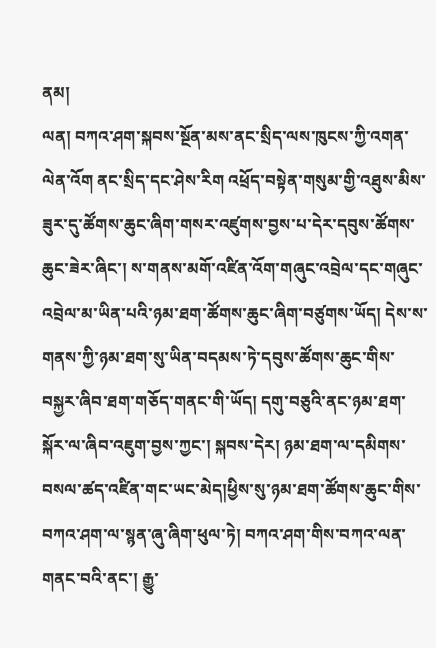ནམ།
ལན། བཀའ་ཤག་སྐབས་སྔོན་མས་ནང་སྲིད་ལས་ཁུངས་ཀྱི་འགན་ལེན་འོག ནང་སྲིད་དང་ཤེས་རིག འཕྲོད་བསྟེན་གསུམ་གྱི་འཐུས་མིས་ཟུར་དུ་ཚོགས་ཆུང་ཞིག་གསར་འཛུགས་བྱས་པ་དེར་དབུས་ཚོགས་ཆུང་ཟེར་ཞིང་། ས་གནས་མགོ་འཛིན་འོག་གཞུང་འབྲེལ་དང་གཞུང་འབྲེལ་མ་ཡིན་པའི་ཉམ་ཐག་ཚོགས་ཆུང་ཞིག་བཙུགས་ཡོད། དེས་ས་གནས་ཀྱི་ཉམ་ཐག་སུ་ཡིན་བདམས་ཏེ་དབུས་ཚོགས་ཆུང་གིས་བསྐྱར་ཞིབ་ཐག་གཅོད་གནང་གི་ཡོད། དགུ་བཅུའི་ནང་ཉམ་ཐག་སྐོར་ལ་ཞིབ་འཇུག་བྱས་ཀྱང་། སྐབས་དེར། ཉམ་ཐག་ལ་དམིགས་བསལ་ཚད་འཛིན་གང་ཡང་མེད།ཕྱིས་སུ་ཉམ་ཐག་ཚོགས་ཆུང་གིས་བཀའ་ཤག་ལ་སྙན་ཞུ་ཞིག་ཕུལ་ཏེ། བཀའ་ཤག་གིས་བཀའ་ལན་གནང་བའི་ནང་། རྒྱུ་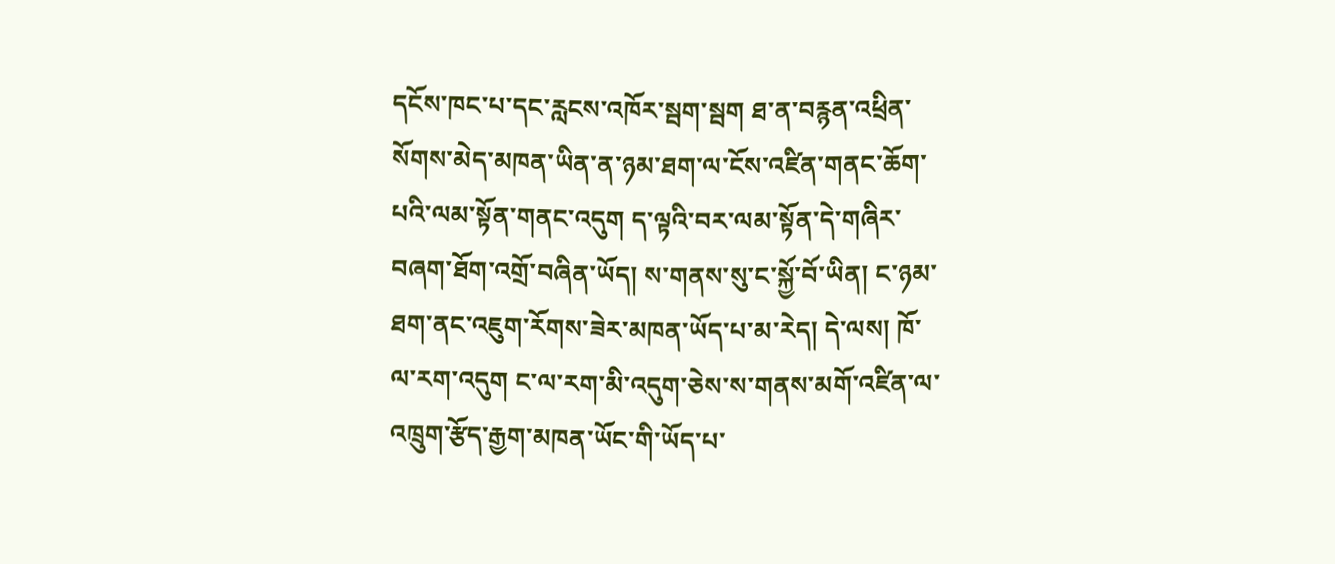དངོས་ཁང་པ་དང་རླངས་འཁོར་སྦག་སྦག ཐ་ན་བརྙན་འཕྲིན་སོགས་མེད་མཁན་ཡིན་ན་ཉམ་ཐག་ལ་ངོས་འཛིན་གནང་ཆོག་པའི་ལམ་སྟོན་གནང་འདུག ད་ལྟའི་བར་ལམ་སྟོན་དེ་གཞིར་བཞག་ཐོག་འགྲོ་བཞིན་ཡོད། ས་གནས་སུ་ང་སྐྱོ་བོ་ཡིན། ང་ཉམ་ཐག་ནང་འཇུག་རོགས་ཟེར་མཁན་ཡོད་པ་མ་རེད། དེ་ལས། ཁོ་ལ་རག་འདུག ང་ལ་རག་མི་འདུག་ཅེས་ས་གནས་མགོ་འཛིན་ལ་འཁྲུག་རྩོད་རྒྱག་མཁན་ཡོང་གི་ཡོད་པ་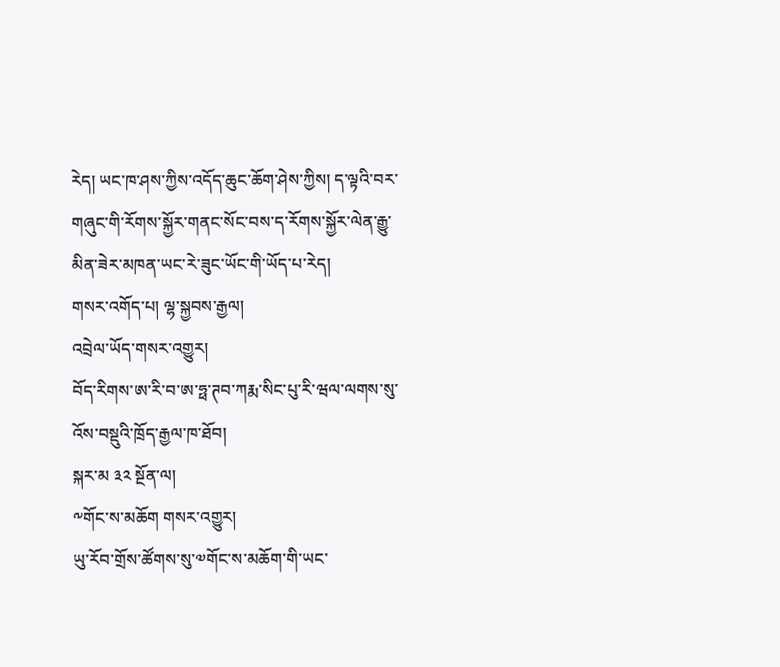རེད། ཡང་ཁ་ཤས་ཀྱིས་འདོད་ཆུང་ཆོག་ཤེས་ཀྱིས། ད་ལྟའི་བར་གཞུང་གི་རོགས་སྐྱོར་གནང་སོང་བས་ད་རོགས་སྐྱོར་ལེན་རྒྱུ་མིན་ཟེར་མཁན་ཡང་རེ་ཟུང་ཡོང་གི་ཡོད་པ་རེད།
གསར་འགོད་པ། ལྷ་སྐྱབས་རྒྱལ།
འབྲེལ་ཡོད་གསར་འགྱུར།
བོད་རིགས་ཨ་རི་བ་ཨ་ཧྥ་ཊབ་ཀརྨ་སིང་པུ་རི་ཝལ་ལགས་སུ་འོས་བསྡུའི་ཁྲོད་རྒྱལ་ཁ་ཐོབ།
སྐར་མ ༣༢ སྔོན་ལ།
༸གོང་ས་མཆོག གསར་འགྱུར།
ཡུ་རོབ་གྲོས་ཚོགས་སུ་༧གོང་ས་མཆོག་གི་ཡང་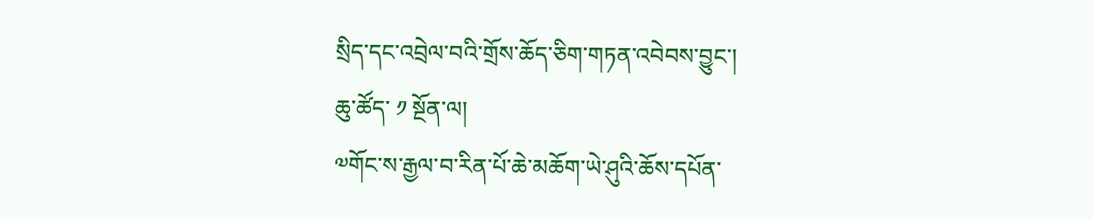སྲིད་དང་འབྲེལ་བའི་གྲོས་ཆོད་ཅིག་གཏན་འབེབས་བྱུང་།
ཆུ་ཚོད་ ༡ སྔོན་ལ།
༧གོང་ས་རྒྱལ་བ་རིན་པོ་ཆེ་མཆོག་ཡེ་ཤུའི་ཆོས་དཔོན་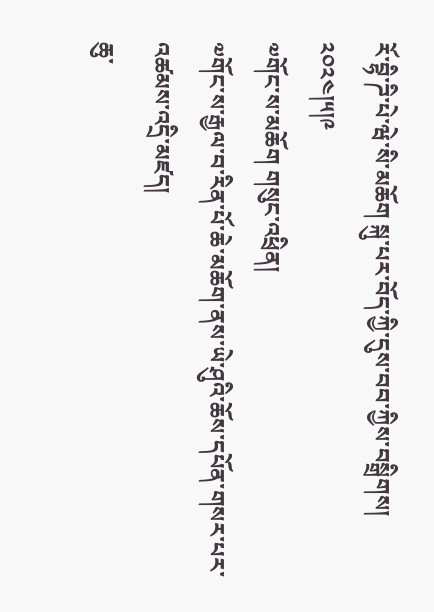རོ་བྷི་ཌི་པེ་ཝེ་སི་མཆོག སྐུ་པར་བོད་ཀྱི་དུས་བབ་ཀྱིས་བསྒྲིགས། ༢༠༢༤།༥།༩
༧གོང་ས་མཆོག གསུང་འཕྲིན།
༧གོང་ས་རྒྱལ་བ་རིན་པོ་ཆེ་མཆོག་ནས་ཡེ་ཤུའི་ཆོས་དཔོན་གསར་པར་འཚམས་འདྲི་མཛད།
ཆུ་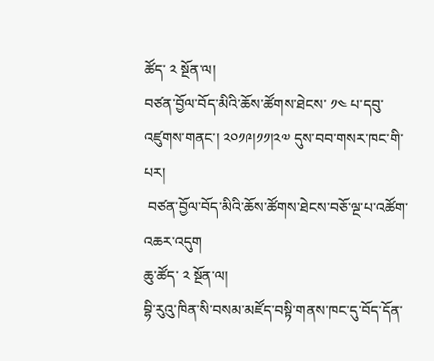ཚོད་ ༢ སྔོན་ལ།
བཙན་བྱོལ་བོད་མིའི་ཆོས་ཚོགས་ཐེངས་ ༡༤ པ་དབུ་འཛུགས་གནང་། ༢༠༡༩།༡༡།༢༧ དུས་བབ་གསར་ཁང་གི་པར།
 བཙན་བྱོལ་བོད་མིའི་ཆོས་ཚོགས་ཐེངས་བཅོ་ལྔ་པ་འཚོག་འཆར་འདུག
ཆུ་ཚོད་ ༢ སྔོན་ལ།
བྷི་རུའུ་ཁིན་སི་བསམ་མཛོད་བསྟི་གནས་ཁང་དུ་བོད་དོན་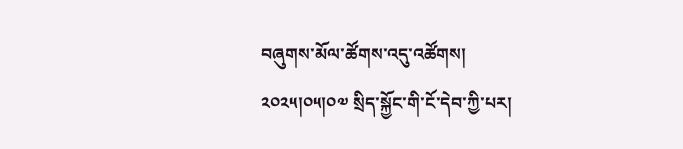བཞུགས་མོལ་ཚོགས་འདུ་འཚོགས། ༢༠༢༥།༠༥།༠༧ སྲིད་སྐྱོང་གི་ངོ་དེབ་ཀྱི་པར།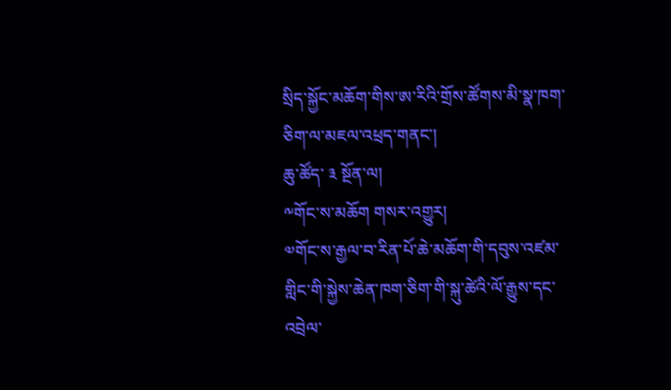སྲིད་སྐྱོང་མཆོག་གིས་ཨ་རིའི་གྲོས་ཚོགས་མི་སྣ་ཁག་ཅིག་ལ་མཇལ་འཕྲད་གནང་།
ཆུ་ཚོད་ ༣ སྔོན་ལ།
༸གོང་ས་མཆོག གསར་འགྱུར།
༧གོང་ས་རྒྱལ་བ་རིན་པོ་ཆེ་མཆོག་གི་དབུས་འཛམ་གླིང་གི་སྐྱེས་ཆེན་ཁག་ཅིག་གི་སྐུ་ཚེའི་ལོ་རྒྱུས་དང་འབྲེལ་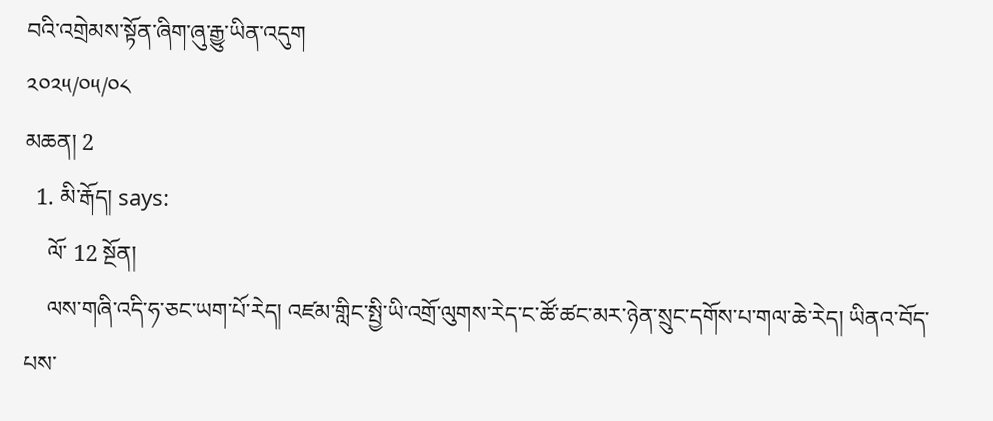བའི་འགྲེམས་སྟོན་ཞིག་ཞུ་རྒྱུ་ཡིན་འདུག
༢༠༢༥/༠༥/༠༨
མཆན། 2
  1. མི་རྒོད། says:
    ལོ་ 12 སྔོན།
    ལས་གཞི་འདི་ཧ་ཅང་ཡག་པོ་རེད། འཛམ་གླིང་སྤྱི་ཡི་འགྲོ་ལུགས་རེད་ང་ཚོ་ཚང་མར་ཉེན་སྲུང་དགོས་པ་གལ་ཆེ་རེད། ཡིནའ་བོད་པས་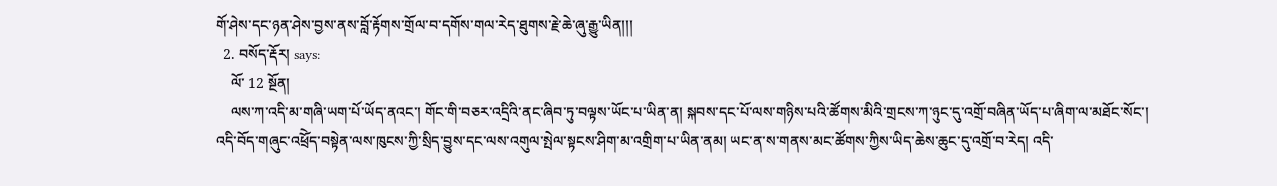གོ་ཤེས་དང་ཉན་ཤེས་བྱས་ནས་བློ་རྟོགས་གྲོལ་བ་དགོས་གལ་རེད་ཐུགས་རྗེ་ཆེ་ཞུ་རྒྱུ་ཡིན།།།
  2. བསོད་རྡོར། says:
    ལོ་ 12 སྔོན།
    ལས་ཀ་འདི་མ་གཞི་ཡག་པོ་ཡོད་ནའང་། གོང་གི་བཅར་འདྲིའི་ནང་ཞིབ་ཏུ་བལྟས་ཡོང་པ་ཡིན་ན། སྐབས་དང་པོ་ལས་གཉིས་པའི་ཚོགས་མིའི་གྲངས་ཀ་ཉུང་དུ་འགྲོ་བཞིན་ཡོད་པ་ཞིག་ལ་མཐོང་སོང་། འདི་བོད་གཞུང་འཕྲོེད་བསྟེན་ལས་ཁུངས་ཀྱི་སྲིད་བྱུས་དང་ལས་འགུལ་སྤེལ་སྟངས་ཤིག་མ་འགྲིག་པ་ཡིན་ནམ། ཡང་ན་ས་གནས་མང་ཚོགས་ཀྱིས་ཡིད་ཆེས་ཆུང་དུ་འགྲོ་བ་རེད། འདི་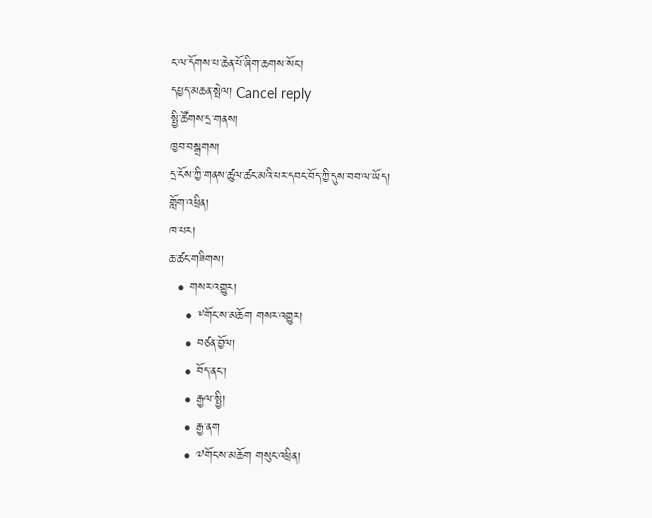ང་ལ་དོགས་པ་ཆེན་པོ་ཞིག་ཆགས་སོང་།
དཔྱད་མཆན་སྤེལ། Cancel reply
སྤྱི་ཚོགས་དྲ་གནས།
ཁྱབ་བསྒྲགས།
དྲ་ངོས་ཀྱི་གནས་ཚུལ་ཚང་མའི་པར་དབང་བོད་ཀྱི་དུས་བབ་ལ་ཡོད།
གློག་འཕྲིན།
ཁ་པར།
ཆ་ཚང་གཟིགས།
  • གསར་འགྱུར།
    • ༸གོང་ས་མཆོག གསར་འགྱུར།
    • བཙན་བྱོལ།
    • བོད་ནང་།
    • རྒྱལ་སྤྱི།
    • རྒྱ་ནག
    • ༧གོང་ས་མཆོག གསུང་འཕྲིན།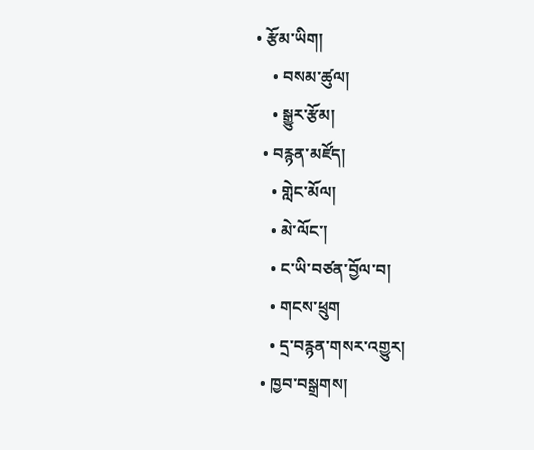• རྩོམ་ཡིག།
    • བསམ་ཚུལ།
    • སྒྱུར་རྩོམ།
  • བརྙན་མཛོད།
    • གླེང་མོལ།
    • མེ་ལོང་།
    • ང་ཡི་བཙན་བྱོལ་བ།
    • གངས་ཕྲུག
    • དྲ་བརྙན་གསར་འགྱུར།
  • ཁྱབ་བསྒྲགས།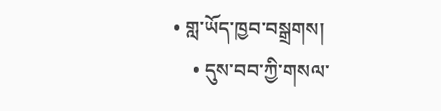• གླ་ཡོད་ཁྱབ་བསྒྲགས།
    • དུས་བབ་ཀྱི་གསལ་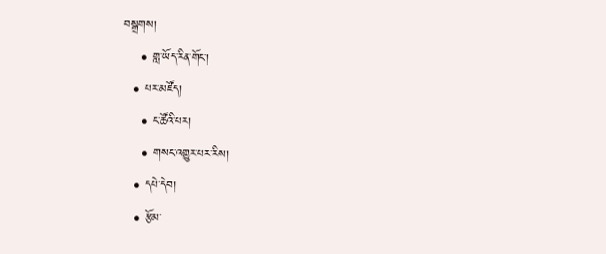བསྒྲགས།
    • གླ་ཡོད་རིན་གོང་།
  • པར་མཛོད།
    • ང་ཚོའི་པར།
    • གསང་འགྱུར་པར་རིས།
  • དཔེ་དེབ།
  • རྩོམ་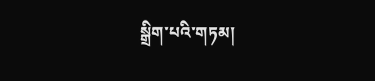སྒྲིག་པའི་གཏམ།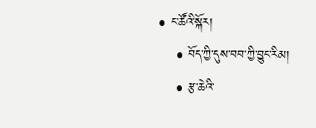• ང་ཚོའི་སྐོར།
    • བོད་ཀྱི་དུས་བབ་ཀྱི་བྱུང་རིམ།
    • རྩ་ཆེའི་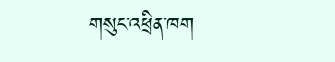གསུང་འཕྲིན་ཁག